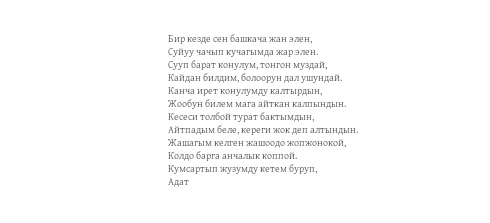Бир кезде сен башкача жан элен,
Суйуу чачып кучагымда жар элен.
Сууп барат конулум, тонгон муздай,
Кайдан билдим, болоорун дал ушундай.
Канча ирет конулумду калтырдын,
Жообун билем мага айткан калпындын.
Кесеси толбой турат бактымдын,
Айтпадым беле, кереги жок деп алтындын.
Жашагым келген жашоодо жопжонокой,
Колдо барга анчалык коппой.
Кумсартып жузумду кетем буруп,
Адат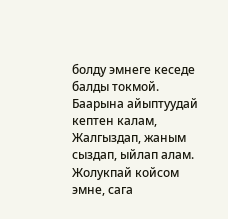болду эмнеге кеседе балды токмой.
Баарына айыптуудай кептен калам,
Жалгыздап, жаным сыздап, ыйлап алам.
Жолукпай койсом эмне, сага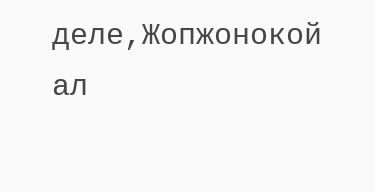деле,Жопжонокой ал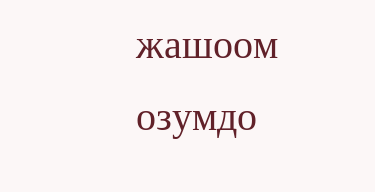жашоом озумдо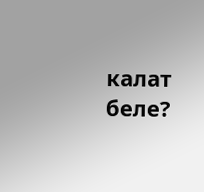калат беле?